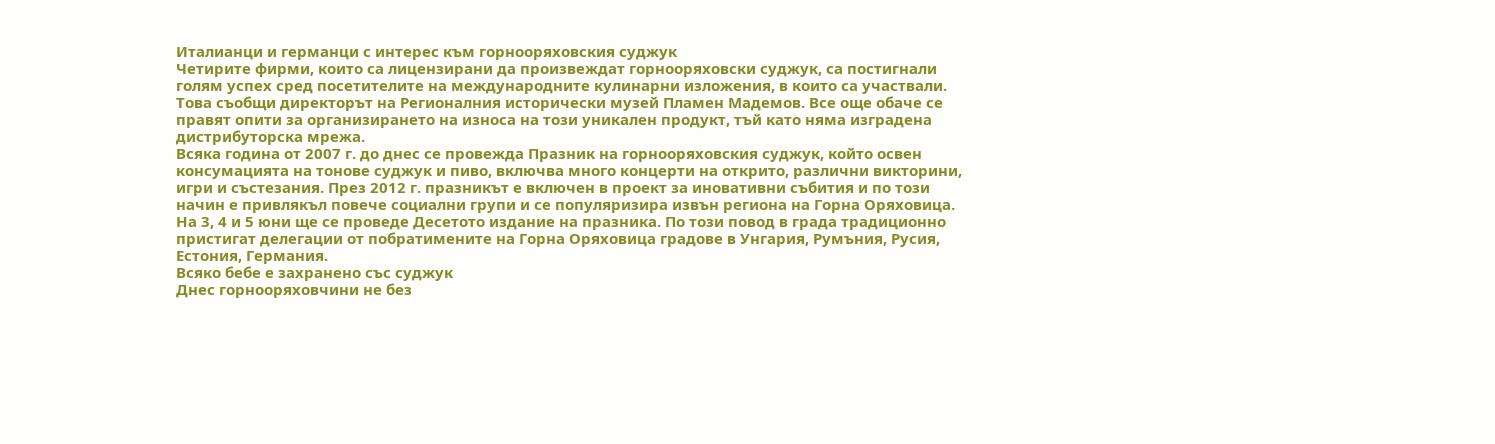Италианци и германци с интерес към горнооряховския суджук
Четирите фирми, които са лицензирани да произвеждат горнооряховски суджук, са постигнали голям успех сред посетителите на международните кулинарни изложения, в които са участвали. Това съобщи директорът на Регионалния исторически музей Пламен Мадемов. Все още обаче се правят опити за организирането на износа на този уникален продукт, тъй като няма изградена дистрибуторска мрежа.
Всяка година от 2007 г. до днес се провежда Празник на горнооряховския суджук, който освен консумацията на тонове суджук и пиво, включва много концерти на открито, различни викторини, игри и състезания. През 2012 г. празникът е включен в проект за иновативни събития и по този начин е привлякъл повече социални групи и се популяризира извън региона на Горна Оряховица. На 3, 4 и 5 юни ще се проведе Десетото издание на празника. По този повод в града традиционно пристигат делегации от побратимените на Горна Оряховица градове в Унгария, Румъния, Русия, Естония, Германия.
Всяко бебе е захранено със суджук
Днес горнооряховчини не без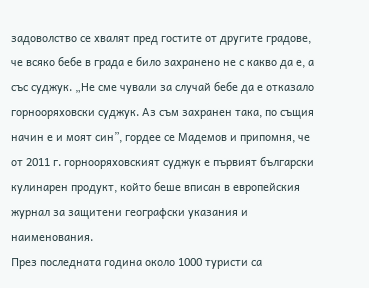задоволство се хвалят пред гостите от другите градове, че всяко бебе в града е било захранено не с какво да е, а със суджук. „Не сме чували за случай бебе да е отказало горнооряховски суджук. Аз съм захранен така, по същия начин е и моят син”, гордее се Мадемов и припомня, че от 2011 г. горнооряховският суджук е първият български кулинарен продукт, който беше вписан в европейския журнал за защитени географски указания и наименования.
През последната година около 1000 туристи са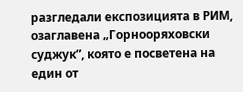разгледали експозицията в РИМ, озаглавена „Горнооряховски суджук”, която е посветена на един от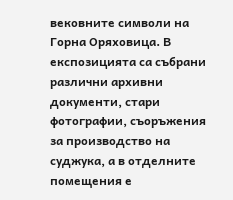вековните символи на Горна Оряховица. В експозицията са събрани различни архивни документи, стари фотографии, съоръжения за производство на суджука, а в отделните помещения е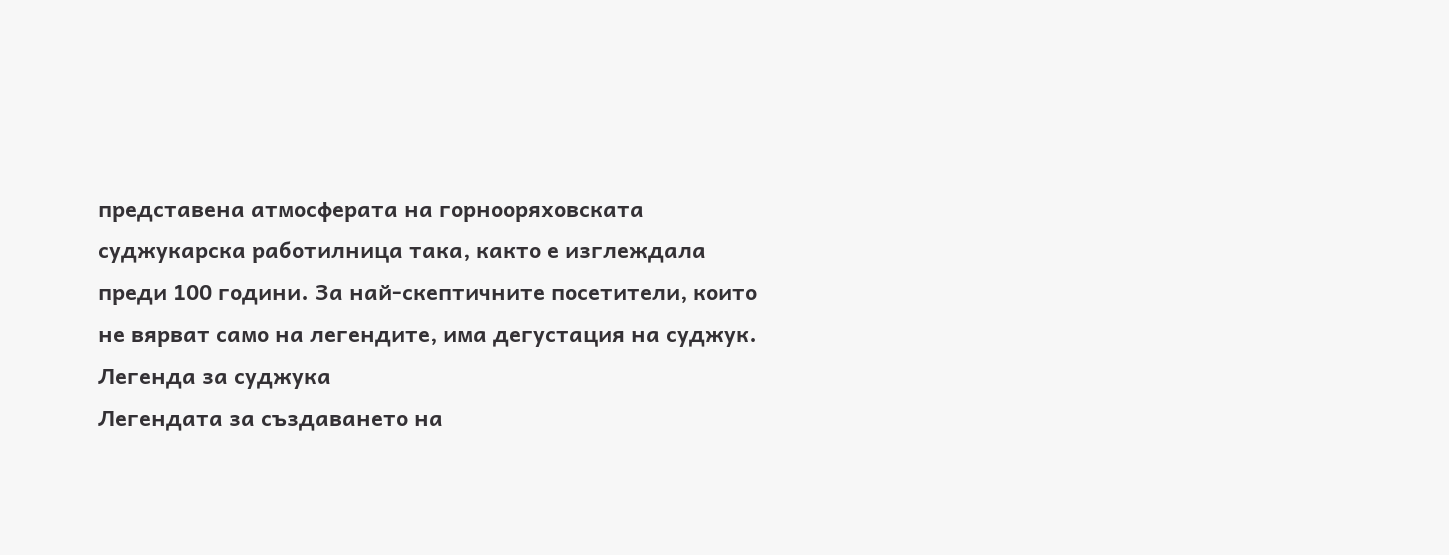представена атмосферата на горнооряховската суджукарска работилница така, както е изглеждала преди 100 години. За най-скептичните посетители, които не вярват само на легендите, има дегустация на суджук.
Легенда за суджука
Легендата за създаването на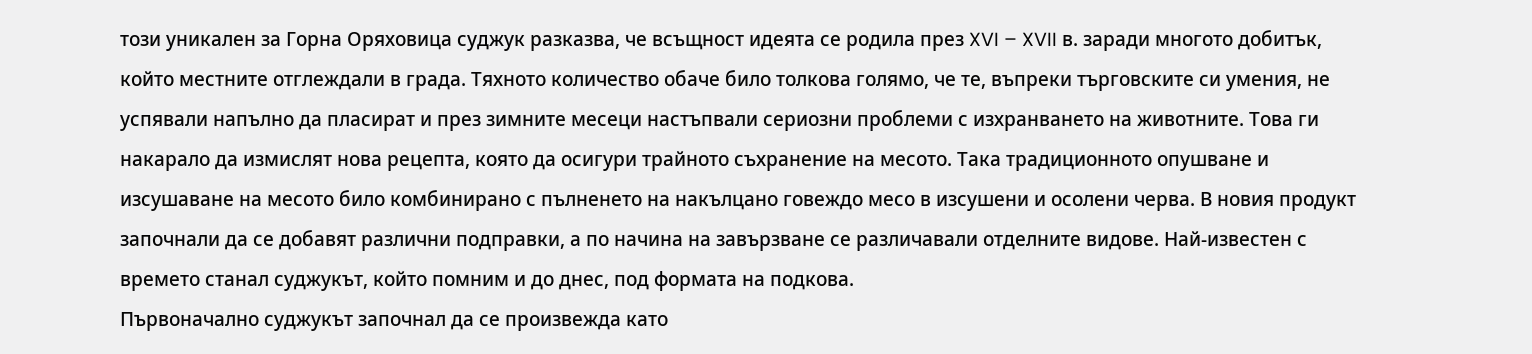този уникален за Горна Оряховица суджук разказва, че всъщност идеята се родила през XVI – XVII в. заради многото добитък, който местните отглеждали в града. Тяхното количество обаче било толкова голямо, че те, въпреки търговските си умения, не успявали напълно да пласират и през зимните месеци настъпвали сериозни проблеми с изхранването на животните. Това ги накарало да измислят нова рецепта, която да осигури трайното съхранение на месото. Така традиционното опушване и изсушаване на месото било комбинирано с пълненето на накълцано говеждо месо в изсушени и осолени черва. В новия продукт започнали да се добавят различни подправки, а по начина на завързване се различавали отделните видове. Най-известен с времето станал суджукът, който помним и до днес, под формата на подкова.
Първоначално суджукът започнал да се произвежда като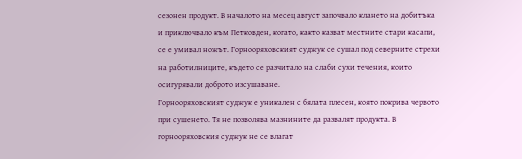сезонен продукт. В началото на месец август започвало клането на добитъка и приключвало към Петковден, когато, както казват местните стари касапи, се е умивал ножът. Горнооряховският суджук се сушал под северните стрехи на работилниците, където се разчитало на слаби сухи течения, които осигурявали доброто изсушаване.
Горнооряховският суджук е уникален с бялата плесен, която покрива червото при сушенето. Тя не позволява мазнините да развалят продукта. В горнооряховския суджук не се влагат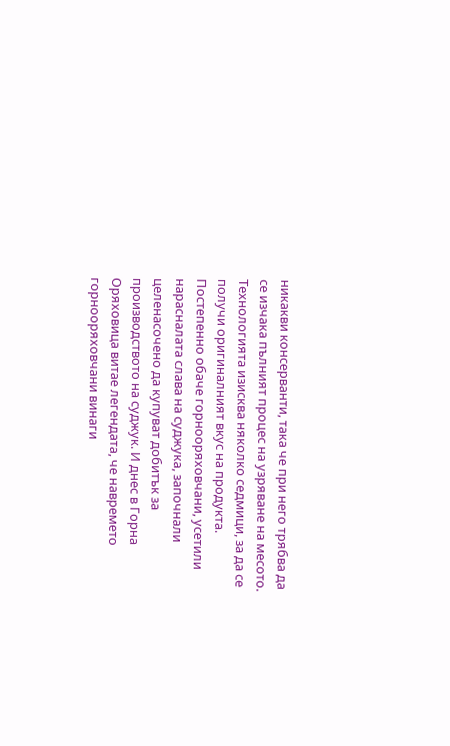никакви консерванти, така че при него трябва да се изчака пълният процес на узряване на месото. Технологията изисква няколко седмици, за да се получи оригиналният вкус на продукта.
Постепенно обаче горнооряховчани, усетили нарасналата слава на суджука, започнали целенасочено да купуват добитък за производството на суджук. И днес в Горна Оряховица витае легендата, че навремето горнооряховчани винаги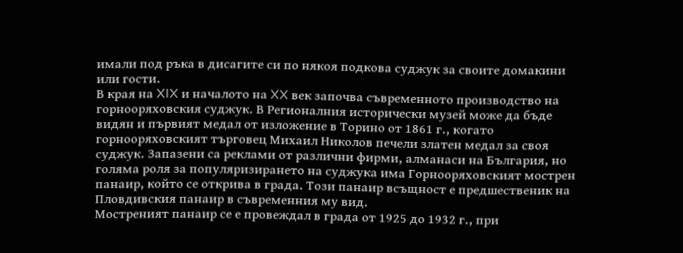имали под ръка в дисагите си по някоя подкова суджук за своите домакини или гости.
В края на XIX и началото на XX век започва съвременното производство на горнооряховския суджук. В Регионалния исторически музей може да бъде видян и първият медал от изложение в Торино от 1861 г., когато горнооряховският търговец Михаил Николов печели златен медал за своя суджук. Запазени са реклами от различни фирми, алманаси на България, но голяма роля за популяризирането на суджука има Горнооряховският мострен панаир, който се открива в града. Този панаир всъщност е предшественик на Пловдивския панаир в съвременния му вид.
Мостреният панаир се е провеждал в града от 1925 до 1932 г., при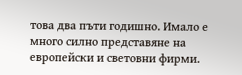това два пъти годишно. Имало е много силно представяне на европейски и световни фирми.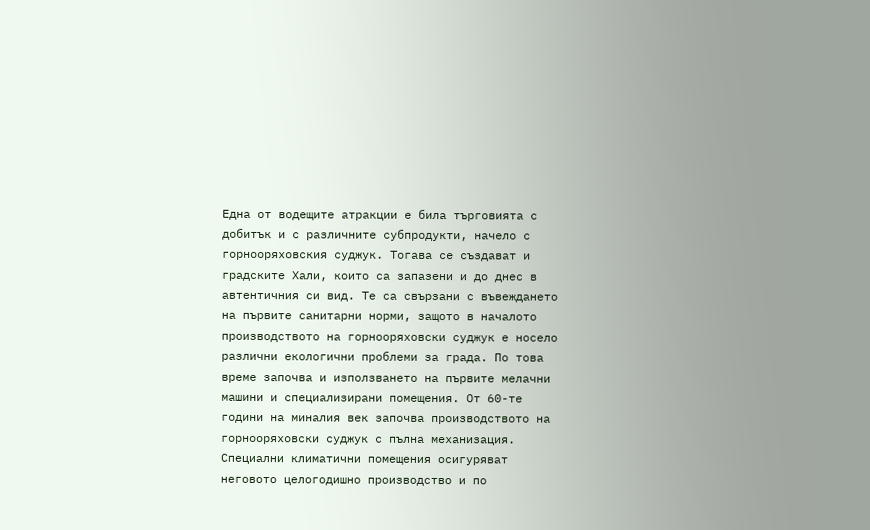Една от водещите атракции е била търговията с добитък и с различните субпродукти, начело с горнооряховския суджук. Тогава се създават и градските Хали, които са запазени и до днес в автентичния си вид. Те са свързани с въвеждането на първите санитарни норми, защото в началото производството на горнооряховски суджук е носело различни екологични проблеми за града. По това време започва и използването на първите мелачни машини и специализирани помещения. От 60-те години на миналия век започва производството на горнооряховски суджук с пълна механизация. Специални климатични помещения осигуряват неговото целогодишно производство и по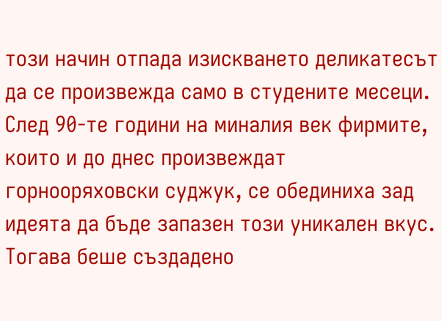този начин отпада изискването деликатесът да се произвежда само в студените месеци.
След 90-те години на миналия век фирмите, които и до днес произвеждат горнооряховски суджук, се обединиха зад идеята да бъде запазен този уникален вкус. Тогава беше създадено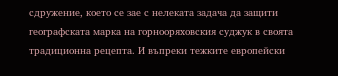сдружение, което се зае с нелеката задача да защити географската марка на горнооряховския суджук в своята традиционна рецепта. И въпреки тежките европейски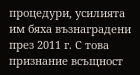процедури, усилията им бяха възнаградени през 2011 г. С това признание всъщност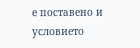е поставено и условието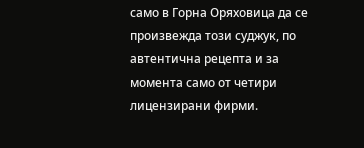само в Горна Оряховица да се произвежда този суджук, по автентична рецепта и за момента само от четири лицензирани фирми.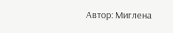Автор: Миглена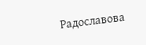Радославова